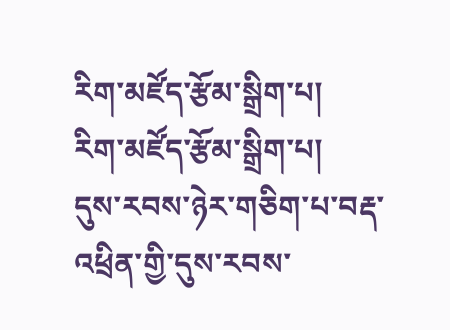རིག་མཛོད་རྩོམ་སྒྲིག་པ།
རིག་མཛོད་རྩོམ་སྒྲིག་པ།
དུས་རབས་ཉེར་གཅིག་པ་བརྡ་འཕྲིན་གྱི་དུས་རབས་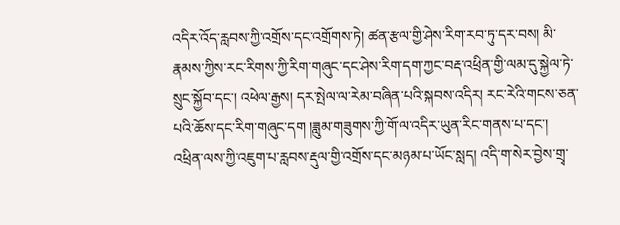འདིར་འོད་རླབས་ཀྱི་འགྲོས་དང་འགྲོགས་ཏེ། ཚན་རྩལ་གྱི་ཤེས་རིག་རབ་ཏུ་དར་བས། མི་རྣམས་ཀྱིས་རང་རིགས་ཀྱི་རིག་གཞུང་དང་ཤེས་རིག་དག་ཀྱང་བརྡ་འཕྲིན་གྱི་ལམ་དུ་སྐྱེལ་ཏེ་སྲུང་སྐྱོབ་དང་། འཕེལ་རྒྱས། དར་སྤེལ་ལ་རེམ་བཞིན་པའི་སྐབས་འདིར། རང་རེའི་གངས་ཅན་པའི་ཆོས་དང་རིག་གཞུང་དག །ཟླུམ་གཟུགས་ཀྱི་གོ་ལ་འདིར་ཡུན་རིང་གནས་པ་དང་། འཕྲིན་ལས་ཀྱི་འཇུག་པ་རླབས་རྡུལ་གྱི་འགྲོས་དང་མཉམ་པ་ཡོང་སླད། འདི་ག་སེར་བྱེས་གྲྭ་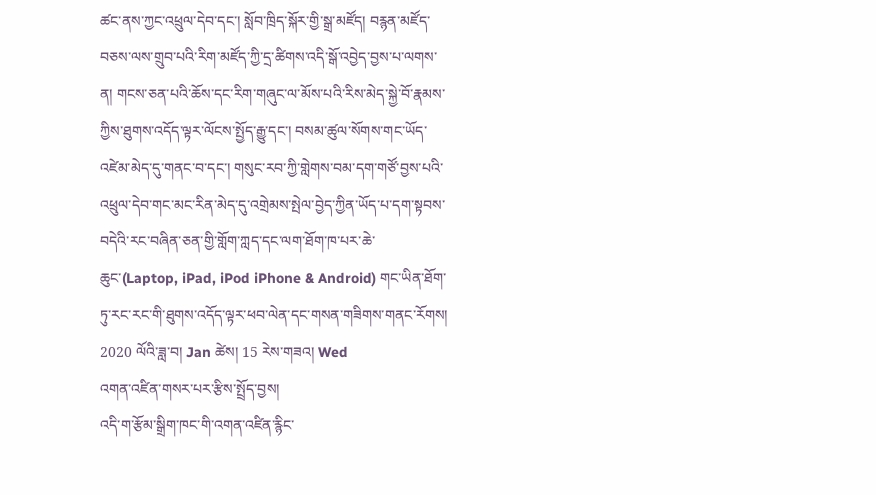ཚང་ནས་ཀྱང་འཕྲུལ་དེབ་དང་། སློབ་ཁྲིད་སྐོར་གྱི་སྒྲ་མཛོད། བརྙན་མཛོད་བཅས་ལས་གྲུབ་པའི་རིག་མཛོད་ཀྱི་དྲ་ཚིགས་འདི་སྒོ་འབྱེད་བྱས་པ་ལགས་ན། གངས་ཅན་པའི་ཆོས་དང་རིག་གཞུང་ལ་མོས་པའི་རིས་མེད་སྐྱེ་བོ་རྣམས་ཀྱིས་ཐུགས་འདོད་ལྟར་ལོངས་སྤྱོད་རྒྱུ་དང་། བསམ་ཚུལ་སོགས་གང་ཡོད་འཛེམ་མེད་དུ་གནང་བ་དང་། གསུང་རབ་ཀྱི་གླེགས་བམ་དག་གཙོ་བྱས་པའི་འཕྲུལ་དེབ་གང་མང་རིན་མེད་དུ་འགྲེམས་སྤེལ་བྱེད་ཀྱིན་ཡོད་པ་དག་སྟབས་བདེའི་རང་བཞིན་ཅན་གྱི་གློག་ཀླད་དང་ལག་ཐོག་ཁ་པར་ཆེ་ཆུང་(Laptop, iPad, iPod iPhone & Android) གང་ཡིན་ཐོག་ཏུ་རང་རང་གི་ཐུགས་འདོད་ལྟར་ཕབ་ལེན་དང་གསན་གཟིགས་གནང་རོགས།
2020 ལོའི་ཟླ་བ། Jan ཚེས། 15 རེས་གཟའ། Wed
འགན་འཛིན་གསར་པར་རྩིས་སྤྲོད་བྱས།
འདི་ག་རྩོམ་སྒྲིག་ཁང་གི་འགན་འཛིན་རྙིང་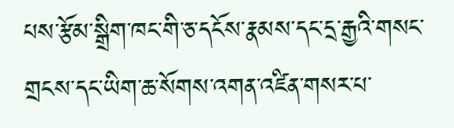པས་རྩོམ་སྒྲིག་ཁང་གི་ཅ་དངོས་རྣམས་དང་དྲ་རྒྱའི་གསང་གྲངས་དང་ཡིག་ཆ་སོགས་འགན་འཛིན་གསར་པ་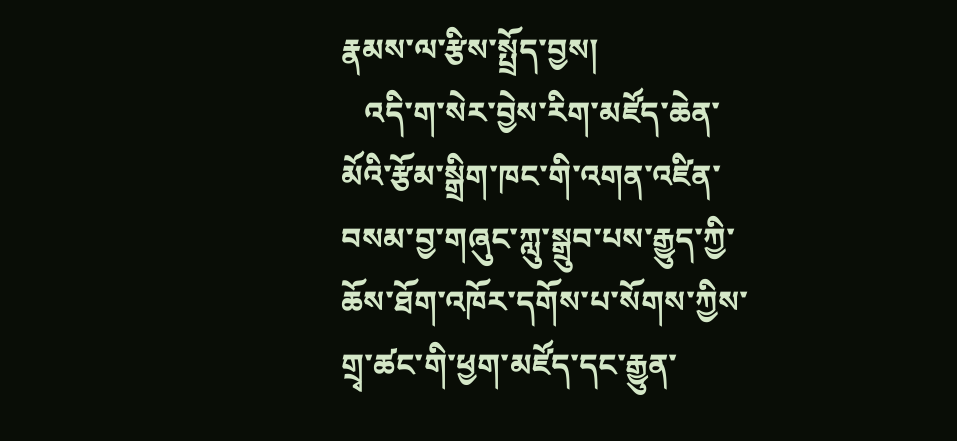རྣམས་ལ་རྩིས་སྤྲོད་བྱས།
   འདི་ག་སེར་བྱེས་རིག་མཛོད་ཆེན་མོའི་རྩོམ་སྒྲིག་ཁང་གི་འགན་འཛིན་བསམ་བྱ་གཞུང་ཀླུ་སྒྲུབ་པས་རྒྱུད་ཀྱི་ཆོས་ཐོག་འཁོར་དགོས་པ་སོགས་ཀྱིས་གྲྭ་ཚང་གི་ཕྱག་མཛོད་དང་རྒྱུན་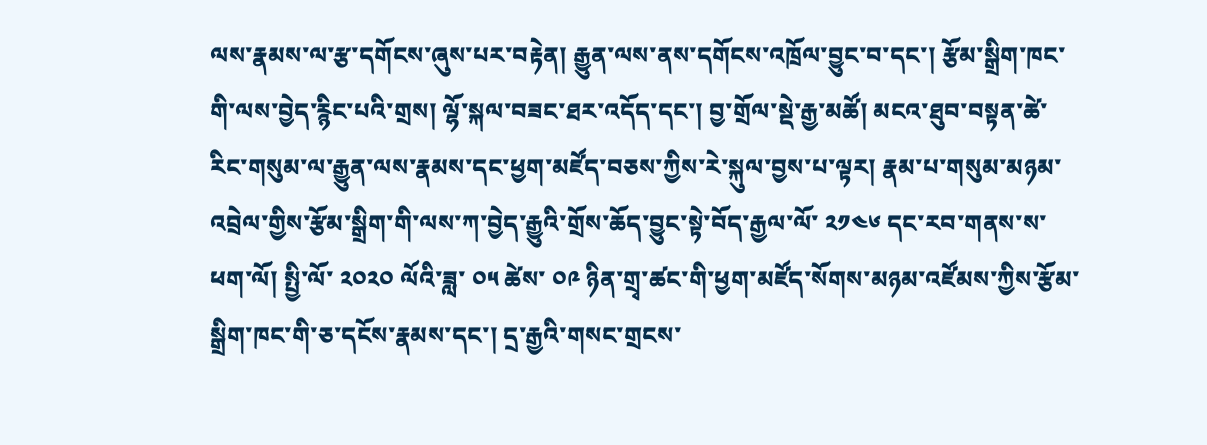ལས་རྣམས་ལ་རྩ་དགོངས་ཞུས་པར་བརྟེན། རྒྱུན་ལས་ནས་དགོངས་འཁྲོལ་བྱུང་བ་དང་། རྩོམ་སྒྲིག་ཁང་གི་ལས་བྱེད་རྙིང་པའི་གྲས། ལྷོ་སྐལ་བཟང་ཐར་འདོད་དང་། བྱ་གྲོལ་སྡེ་རྒྱ་མཚོ། མངའ་ཐུབ་བསྟན་ཚེ་རིང་གསུམ་ལ་རྒྱུན་ལས་རྣམས་དང་ཕྱག་མཛོད་བཅས་ཀྱིས་རེ་སྐུལ་བྱས་པ་ལྟར། རྣམ་པ་གསུམ་མཉམ་འབྲེལ་གྱིས་རྩོམ་སྒྲིག་གི་ལས་ཀ་བྱེད་རྒྱུའི་གྲོས་ཆོད་བྱུང་སྟེ་བོད་རྒྱལ་ལོ་ ༢༡༤༦ དང་རབ་གནས་ས་ཕག་ལོ། སྤྱི་ལོ་ ༢༠༢༠ ལོའི་ཟླ་ ༠༥ ཚེས་ ༠༩ ཉིན་གྲྭ་ཚང་གི་ཕྱག་མཛོད་སོགས་མཉམ་འཛོམས་ཀྱིས་རྩོམ་སྒྲིག་ཁང་གི་ཅ་དངོས་རྣམས་དང་། དྲ་རྒྱའི་གསང་གྲངས་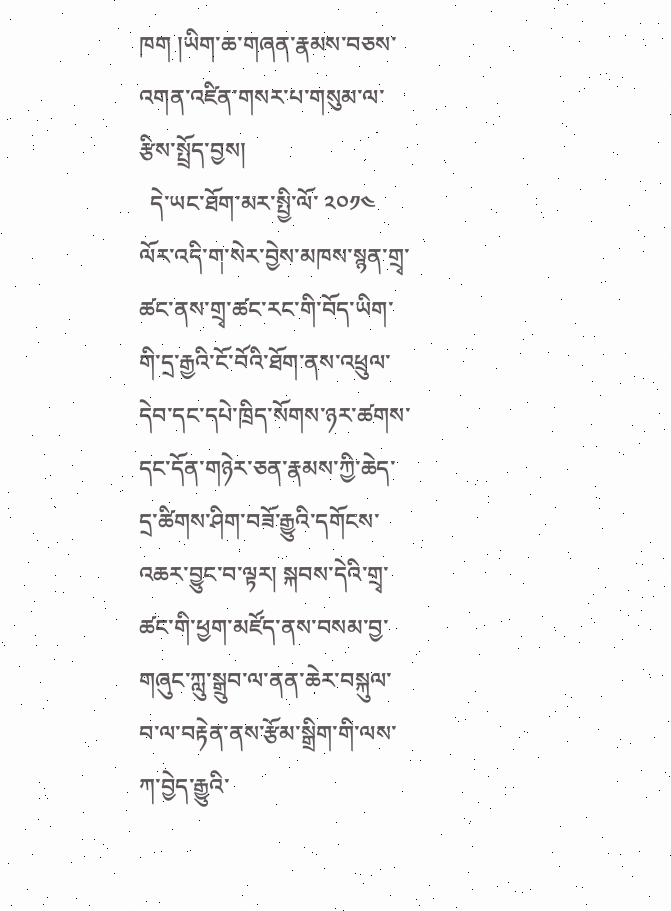ཁག །ཡིག་ཆ་གཞན་རྣམས་བཅས་འགན་འཛིན་གསར་པ་གསུམ་ལ་རྩིས་སྤྲོད་བྱས།
  དེ་ཡང་ཐོག་མར་སྤྱི་ལོ་ ༢༠༡༤ ལོར་འདི་ག་སེར་བྱེས་མཁས་སྙན་གྲྭ་ཚང་ནས་གྲྭ་ཚང་རང་གི་བོད་ཡིག་གི་དྲ་རྒྱའི་ངོ་བོའི་ཐོག་ནས་འཕྲུལ་དེབ་དང་དཔེ་ཁྲིད་སོགས་ཉར་ཚགས་དང་དོན་གཉེར་ཅན་རྣམས་ཀྱི་ཆེད་དྲ་ཚིགས་ཤིག་བཟོ་རྒྱུའི་དགོངས་འཆར་བྱུང་བ་ལྟར། སྐབས་དེའི་གྲྭ་ཚང་གི་ཕྱག་མཛོད་ནས་བསམ་བྱ་གཞུང་ཀླུ་སྒྲུབ་ལ་ནན་ཆེར་བསྐུལ་བ་ལ་བརྟེན་ནས་རྩོམ་སྒྲིག་གི་ལས་ཀ་བྱེད་རྒྱུའི་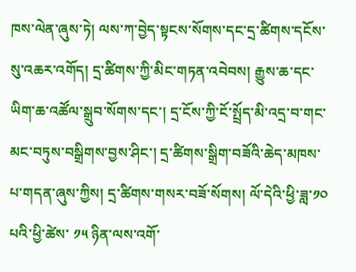ཁས་ལེན་ཞུས་ཏེ། ལས་ཀ་བྱེད་སྟངས་སོགས་དང་དྲ་ཚིགས་དངོས་སུ་འཆར་འགོད། དྲ་ཚིགས་ཀྱི་མིང་གཏན་འབེབས། རྒྱུས་ཆ་དང་ཡིག་ཆ་འཚོལ་སྒྲུབ་སོགས་དང་། དྲ་ངོས་ཀྱི་ངོ་སྤྲོད་མི་འདྲ་བ་གང་མང་བཏུས་བསྒྲིགས་བྱས་ཤིང་། དྲ་ཚིགས་སྒྲིག་བཟོའི་ཆེད་མཁས་པ་གདན་ཞུས་ཀྱིས། དྲ་ཚིགས་གསར་བཟོ་སོགས། ལོ་དེའི་ཕྱི་ཟླ་༡༠ པའི་ཕྱི་ཚེས་ ༡༥ ཉིན་ལས་འགོ་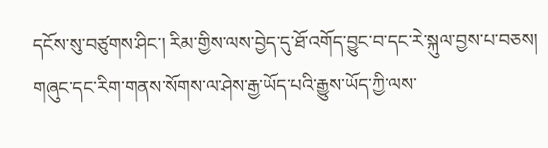དངོས་སུ་བཙུགས་ཤིང་། རིམ་གྱིས་ལས་བྱེད་དུ་ཐོ་འགོད་བྱུང་བ་དང་རེ་སྐུལ་བྱས་པ་བཅས། གཞུང་དང་རིག་གནས་སོགས་ལ་ཤེས་རྒྱ་ཡོད་པའི་རྒྱུས་ཡོད་ཀྱི་ལས་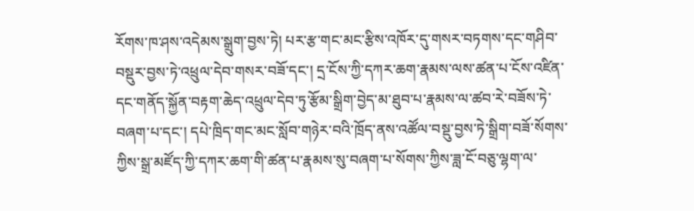རོགས་ཁ་ཤས་འདེམས་སྒྲུག་བྱས་ཏེ། པར་རྩ་གང་མང་རྩིས་འཁོར་དུ་གསར་བཏགས་དང་གཤིབ་བསྡུར་བྱས་ཏེ་འཕྲུལ་དེབ་གསར་བཟོ་དང་། དྲ་ངོས་ཀྱི་དཀར་ཆག་རྣམས་ལས་ཚན་པ་ངོས་འཛིན་དང་གནོད་སྐྱོན་བརྟག་ཆེད་འཕྲུལ་དེབ་ཏུ་རྩོམ་སྒྲིག་བྱེད་མ་ཐུབ་པ་རྣམས་ལ་ཚབ་རེ་བཟོས་ཏེ་བཞག་པ་དང་། དཔེ་ཁྲིད་གང་མང་སློབ་གཉེར་བའི་ཁྲོད་ནས་འཚོལ་བསྡུ་བྱས་ཏེ་སྒྲིག་བཟོ་སོགས་ཀྱིས་སྒྲ་མཛོད་ཀྱི་དཀར་ཆག་གི་ཚན་པ་རྣམས་སུ་བཞག་པ་སོགས་ཀྱིས་ཟླ་ངོ་བཅུ་ལྷག་ལ་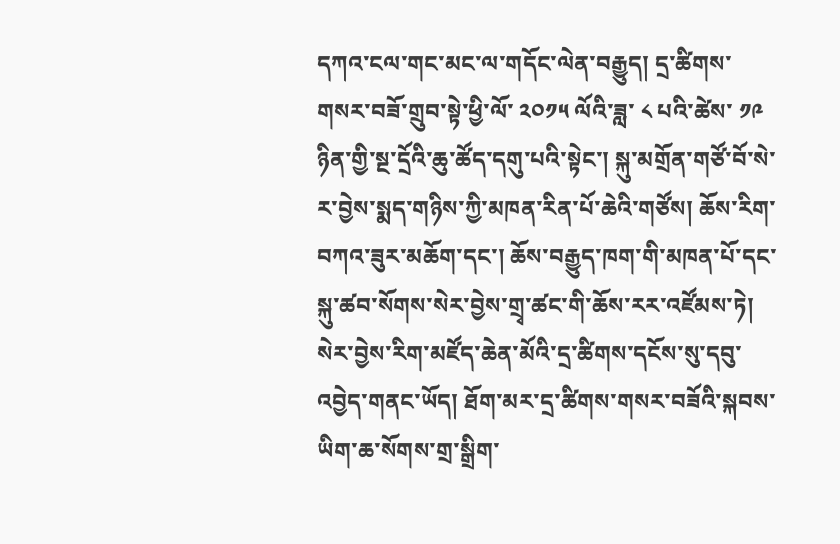དཀའ་ངལ་གང་མང་ལ་གདོང་ལེན་བརྒྱུད། དྲ་ཚིགས་གསར་བཟོ་གྲུབ་སྟེ་ཕྱི་ལོ་ ༢༠༡༥ ལོའི་ཟླ་ ༨ པའི་ཚེས་ ༡༩ ཉིན་གྱི་སྔ་དྲོའི་ཆུ་ཚོད་དགུ་པའི་སྟེང་། སྐུ་མགྲོན་གཙོ་བོ་སེ་ར་བྱེས་སྨད་གཉིས་ཀྱི་མཁན་རིན་པོ་ཆེའི་གཙོས། ཆོས་རིག་བཀའ་ཟུར་མཆོག་དང་། ཆོས་བརྒྱུད་ཁག་གི་མཁན་པོ་དང་སྐུ་ཚབ་སོགས་སེར་བྱེས་གྲྭ་ཚང་གི་ཆོས་རར་འཛོམས་ཏེ། སེར་བྱེས་རིག་མཛོད་ཆེན་མོའི་དྲ་ཚིགས་དངོས་སུ་དབུ་འབྱེད་གནང་ཡོད། ཐོག་མར་དྲ་ཚིགས་གསར་བཟོའི་སྐབས་ཡིག་ཆ་སོགས་གྲ་སྒྲིག་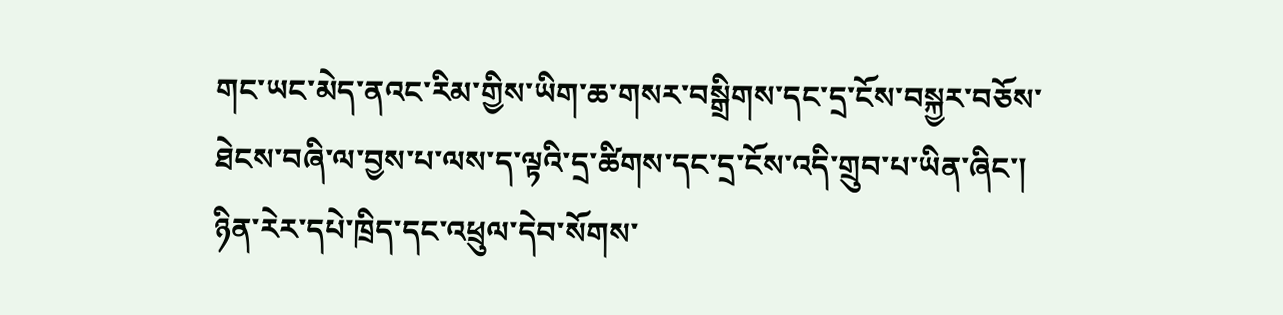གང་ཡང་མེད་ནའང་རིམ་གྱིས་ཡིག་ཆ་གསར་བསྒྲིགས་དང་དྲ་ངོས་བསྐྱར་བཅོས་ཐེངས་བཞི་ལ་བྱས་པ་ལས་ད་ལྟའི་དྲ་ཚིགས་དང་དྲ་ངོས་འདི་གྲུབ་པ་ཡིན་ཞིང་། ཉིན་རེར་དཔེ་ཁྲིད་དང་འཕྲུལ་དེབ་སོགས་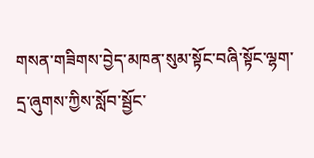གསན་གཟིགས་བྱེད་མཁན་སུམ་སྟོང་བཞི་སྟོང་ལྷག་དྲ་ཞུགས་ཀྱིས་སློབ་སྦྱོང་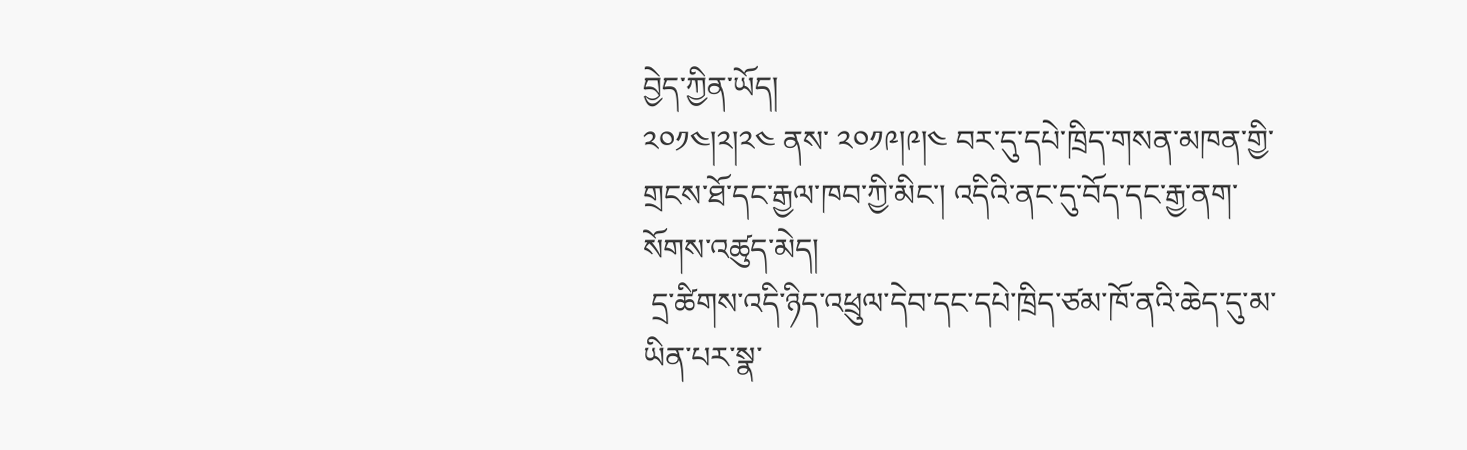བྱེད་ཀྱིན་ཡོད།
༢༠༡༤།༢།༢༤ ནས་ ༢༠༡༩།༩།༤ བར་དུ་དཔེ་ཁྲིད་གསན་མཁན་གྱི་གྲངས་ཐོ་དང་རྒྱལ་ཁབ་ཀྱི་མིང་། འདིའི་ནང་དུ་བོད་དང་རྒྱ་ནག་སོགས་འཚུད་མེད།
 དྲ་ཚིགས་འདི་ཉིད་འཕྲུལ་དེབ་དང་དཔེ་ཁྲིད་ཙམ་ཁོ་ནའི་ཆེད་དུ་མ་ཡིན་པར་སྣ་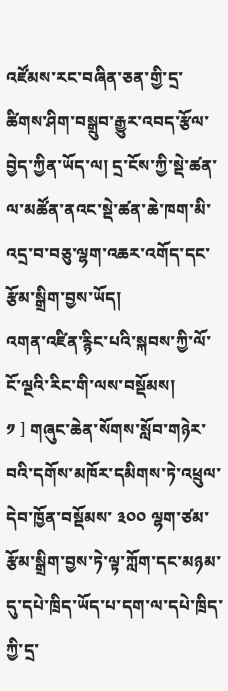འཛོམས་རང་བཞིན་ཅན་གྱི་དྲ་ཚིགས་ཤིག་བསྒྲུབ་རྒྱུར་འབད་རྩོལ་བྱེད་ཀྱིན་ཡོད་ལ། དྲ་ངོས་ཀྱི་སྡེ་ཚན་ལ་མཚོན་ནའང་སྡེ་ཚན་ཆེ་ཁག་མི་འདྲ་བ་བཅུ་ལྷག་འཆར་འགོད་དང་རྩོམ་སྒྲིག་བྱས་ཡོད།
འགན་འཛིན་རྙིང་པའི་སྐབས་ཀྱི་ལོ་ངོ་ལྔའི་རིང་གི་ལས་བསྡོམས།
༡ ] གཞུང་ཆེན་སོགས་སློབ་གཉེར་བའི་དགོས་མཁོར་དམིགས་ཏེ་འཕྲུལ་དེབ་ཁྱོན་བསྡོམས་ ༣༠༠ ལྷག་ཙམ་རྩོམ་སྒྲིག་བྱས་ཏེ་ལྟ་ཀློག་དང་མཉམ་དུ་དཔེ་ཁྲིད་ཡོད་པ་དག་ལ་དཔེ་ཁྲིད་ཀྱི་དྲ་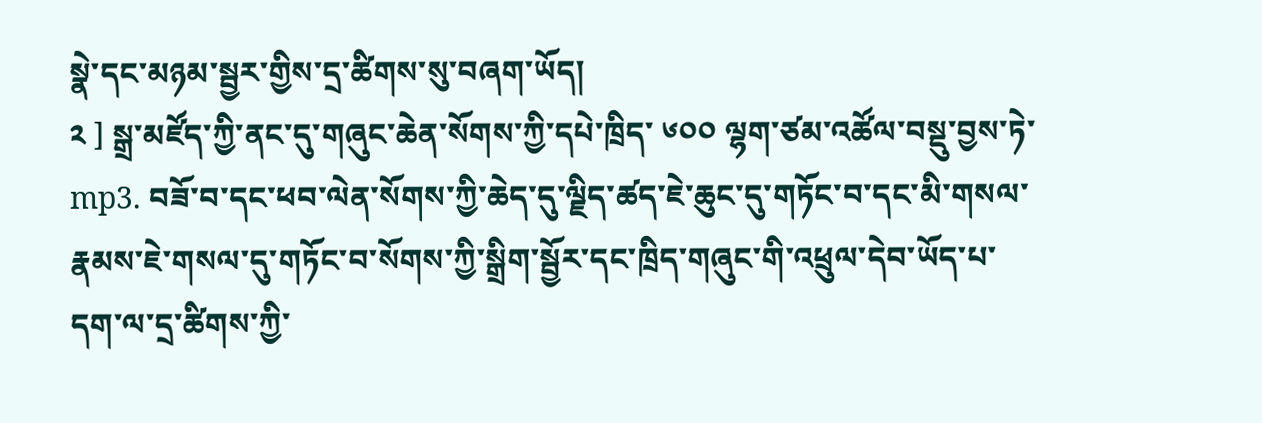སྣེ་དང་མཉམ་སྦྱར་གྱིས་དྲ་ཚིགས་སུ་བཞག་ཡོད།
༢ ] སྒྲ་མཛོད་ཀྱི་ནང་དུ་གཞུང་ཆེན་སོགས་ཀྱི་དཔེ་ཁྲིད་ ༦༠༠ ལྷག་ཙམ་འཚོལ་བསྡུ་བྱས་ཏེ་ mp3. བཟོ་བ་དང་ཕབ་ལེན་སོགས་ཀྱི་ཆེད་དུ་ལྗིད་ཚད་ཇེ་ཆུང་དུ་གཏོང་བ་དང་མི་གསལ་རྣམས་ཇེ་གསལ་དུ་གཏོང་བ་སོགས་ཀྱི་སྒྲིག་སྦྱོར་དང་ཁྲིད་གཞུང་གི་འཕྲུལ་དེབ་ཡོད་པ་དག་ལ་དྲ་ཚིགས་ཀྱི་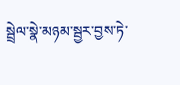སྦྲེལ་སྣེ་མཉམ་སྦྱར་བྱས་ཏེ་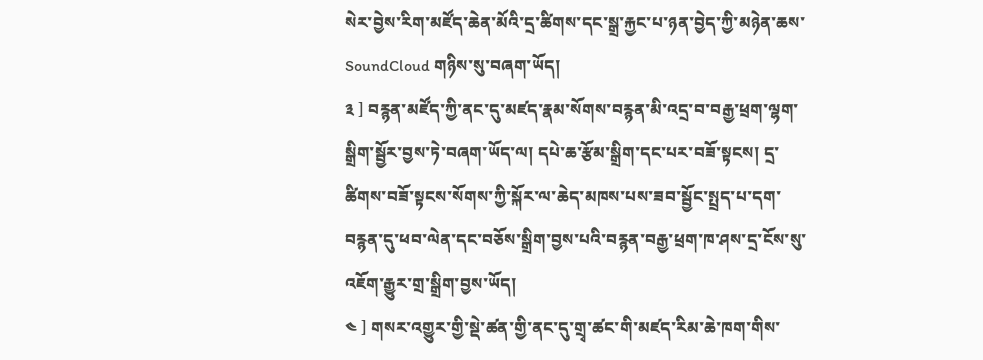སེར་བྱེས་རིག་མཛོད་ཆེན་མོའི་དྲ་ཚིགས་དང་སྒྲ་རྐྱང་པ་ཉན་བྱེད་ཀྱི་མཉེན་ཆས་ SoundCloud གཉིས་སུ་བཞག་ཡོད།
༣ ] བརྙན་མཛོད་ཀྱི་ནང་དུ་མཛད་རྣམ་སོགས་བརྙན་མི་འདྲ་བ་བརྒྱ་ཕྲག་ལྷག་སྒྲིག་སྦྱོར་བྱས་ཏེ་བཞག་ཡོད་ལ། དཔེ་ཆ་རྩོམ་སྒྲིག་དང་པར་བཟོ་སྟངས། དྲ་ཚིགས་བཟོ་སྟངས་སོགས་ཀྱི་སྐོར་ལ་ཆེད་མཁས་པས་ཟབ་སྦྱོང་སྤྲད་པ་དག་བརྙན་དུ་ཕབ་ལེན་དང་བཅོས་སྒྲིག་བྱས་པའི་བརྙན་བརྒྱ་ཕྲག་ཁ་ཤས་དྲ་ངོས་སུ་འཇོག་རྒྱུར་གྲ་སྒྲིག་བྱས་ཡོད།
༤ ] གསར་འགྱུར་གྱི་སྡེ་ཚན་གྱི་ནང་དུ་གྲྭ་ཚང་གི་མཛད་རིམ་ཆེ་ཁག་གིས་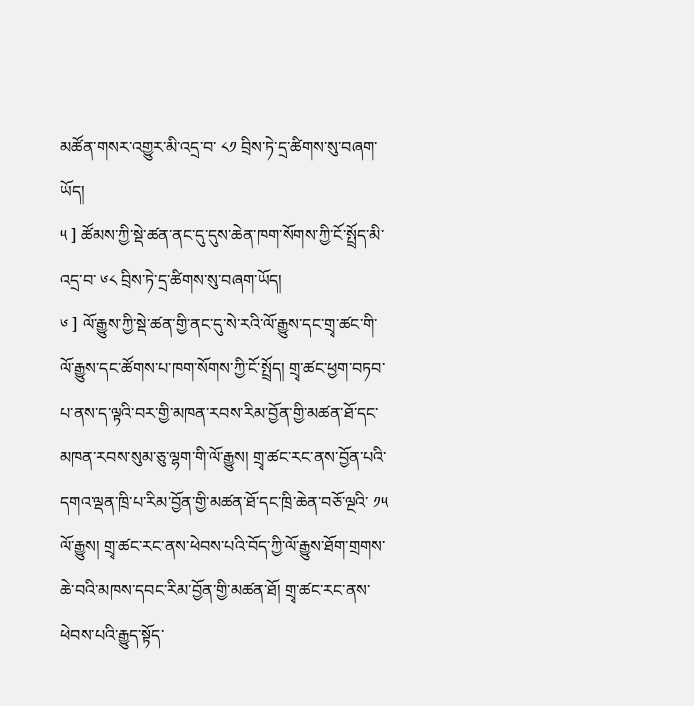མཚོན་གསར་འགྱུར་མི་འདྲ་བ་ ༨༡ བྲིས་ཏེ་དྲ་ཚིགས་སུ་བཞག་ཡོད།
༥ ] ཚོམས་ཀྱི་སྡེ་ཚན་ནང་དུ་དུས་ཆེན་ཁག་སོགས་ཀྱི་ངོ་སྤྲོད་མི་འདྲ་བ་ ༦༨ བྲིས་ཏེ་དྲ་ཚིགས་སུ་བཞག་ཡོད།
༦ ] ལོ་རྒྱུས་ཀྱི་སྡེ་ཚན་གྱི་ནང་དུ་སེ་རའི་ལོ་རྒྱུས་དང་གྲྭ་ཚང་གི་ལོ་རྒྱུས་དང་ཚོགས་པ་ཁག་སོགས་ཀྱི་ངོ་སྤྲོད། གྲྭ་ཚང་ཕྱག་བཏབ་པ་ནས་ད་ལྟའི་བར་གྱི་མཁན་རབས་རིམ་བྱོན་གྱི་མཚན་ཐོ་དང་མཁན་རབས་སུམ་ཅུ་ལྷག་གི་ལོ་རྒྱུས། གྲྭ་ཚང་རང་ནས་བྱོན་པའི་དགའ་ལྡན་ཁྲི་པ་རིམ་བྱོན་གྱི་མཚན་ཐོ་དང་ཁྲི་ཆེན་བཅོ་ལྔའི་ ༡༥ ལོ་རྒྱུས། གྲྭ་ཚང་རང་ནས་ཕེབས་པའི་བོད་ཀྱི་ལོ་རྒྱུས་ཐོག་གྲགས་ཆེ་བའི་མཁས་དབང་རིམ་བྱོན་གྱི་མཚན་ཐོ། གྲྭ་ཚང་རང་ནས་ཕེབས་པའི་རྒྱུད་སྟོད་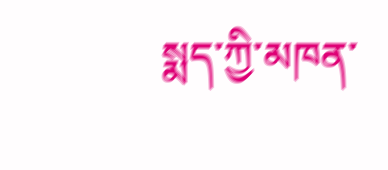སྨད་ཀྱི་མཁན་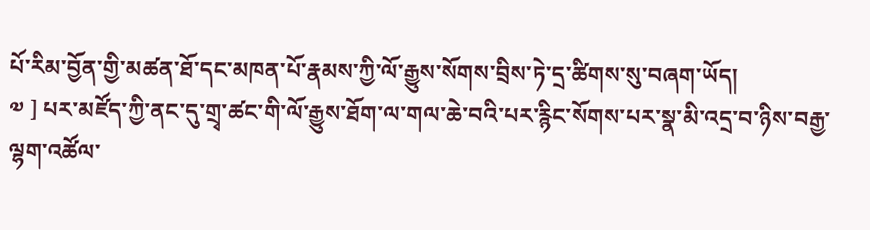པོ་རིམ་བྱོན་གྱི་མཚན་ཐོ་དང་མཁན་པོ་རྣམས་ཀྱི་ལོ་རྒྱུས་སོགས་བྲིས་ཏེ་དྲ་ཚིགས་སུ་བཞག་ཡོད།
༧ ] པར་མཛོད་ཀྱི་ནང་དུ་གྲྭ་ཚང་གི་ལོ་རྒྱུས་ཐོག་ལ་གལ་ཆེ་བའི་པར་རྙིང་སོགས་པར་སྣ་མི་འདྲ་བ་ཉིས་བརྒྱ་ལྷག་འཚོལ་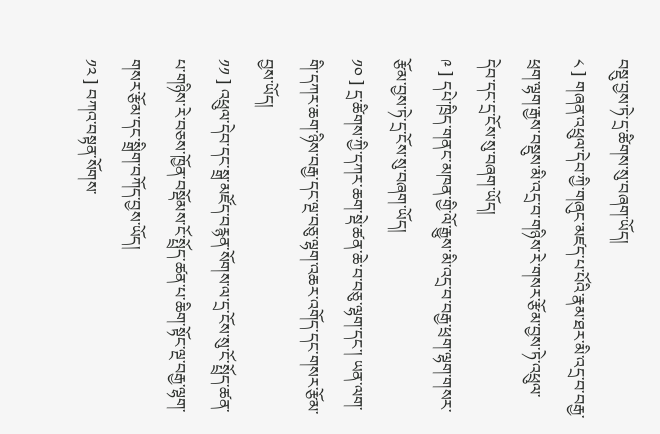བསྡུ་བྱས་ཏེ་དྲ་ཚིགས་སུ་བཞག་ཡོད།
༨ ] གཞན་འཕྲུལ་དེབ་ཀྱི་གཞུང་མཛད་པ་པོའི་རྣམ་ཐར་མི་འདྲ་བ་བརྒྱ་ཕྲག་ལྷག་རྒྱས་བསྡུས་མི་འདྲ་བ་གཉིས་རེ་གསར་རྩོམ་བྱས་ཏེ་འཕྲུལ་དེབ་དང་དྲ་ངོས་སུ་བཞག་ཡོད།
༩ ] དཔེ་ཁྲིད་གནང་མཁན་གྱི་ལོ་རྒྱུས་མི་འདྲ་བ་བརྒྱ་ཕྲག་ལྷག་གསར་རྩོམ་བྱས་ཏེ་དྲ་ངོས་སུ་བཞག་ཡོད།
༡༠ ] དྲ་ཚིགས་ཀྱི་དཀར་ཆག་སྡེ་ཚན་ཆེ་བ་བཅུ་ལྷག་དང་། ཡན་ལག་གི་དཀར་ཆག་ཉིས་བརྒྱ་དང་ལྔ་བཅུ་ལྷག་འཆར་འགོད་དང་གསར་རྩོམ་བྱས་ཡོད།
༡༡ ] འཕྲུལ་དེབ་དང་སྒྲ་མཛོད་བརྙན་སོགས་ལ་དྲ་ངོས་སུ་ངོ་སྤྲོད་ཚན་པ་གཉིས་རེ་བཅས་ཁྱོན་བསྡོམས་ངོ་སྤྲོད་ཚན་པ་ཆིག་སྟོང་ལྔ་བརྒྱ་ལྷག་གསར་རྩོམ་དང་སྒྲིག་བཀོད་བྱས་ཡོད།
༡༢ ] བཀའ་བསྟན་སོགས་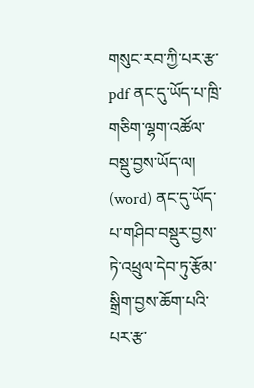གསུང་རབ་ཀྱི་པར་རྩ་ pdf ནང་དུ་ཡོད་པ་ཁྲི་གཅིག་ལྷག་འཚོལ་བསྡུ་བྱས་ཡོད་ལ། (word) ནང་དུ་ཡོད་པ་གཤིབ་བསྡུར་བྱས་ཏེ་འཕྲུལ་དེབ་ཏུ་རྩོམ་སྒྲིག་བྱས་ཆོག་པའི་པར་རྩ་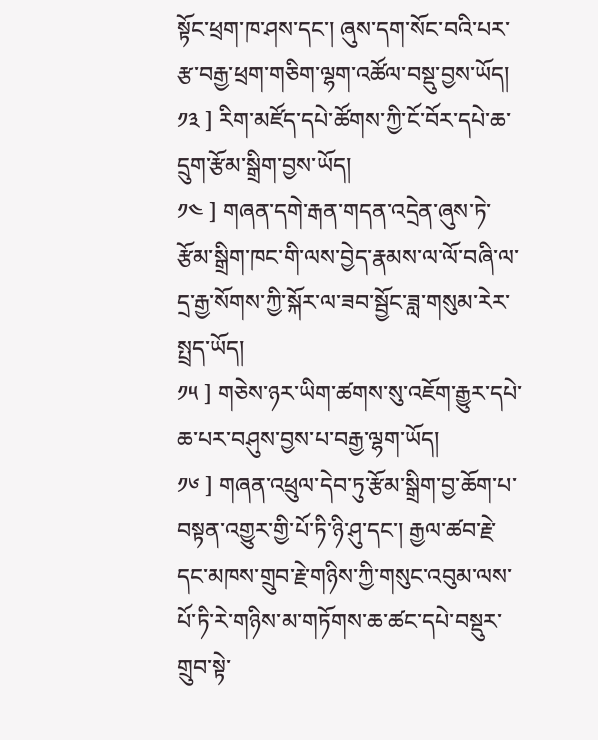སྟོང་ཕྲག་ཁ་ཤས་དང་། ཞུས་དག་སོང་བའི་པར་རྩ་བརྒྱ་ཕྲག་གཅིག་ལྷག་འཚོལ་བསྡུ་བྱས་ཡོད།
༡༣ ] རིག་མཛོད་དཔེ་ཚོགས་ཀྱི་ངོ་བོར་དཔེ་ཆ་དྲུག་རྩོམ་སྒྲིག་བྱས་ཡོད།
༡༤ ] གཞན་དགེ་རྒན་གདན་འདྲེན་ཞུས་ཏེ་རྩོམ་སྒྲིག་ཁང་གི་ལས་བྱེད་རྣམས་ལ་ལོ་བཞི་ལ་དྲ་རྒྱ་སོགས་ཀྱི་སྐོར་ལ་ཟབ་སྦྱོང་ཟླ་གསུམ་རེར་སྤྲད་ཡོད།
༡༥ ] གཅེས་ཉར་ཡིག་ཚགས་སུ་འཇོག་རྒྱུར་དཔེ་ཆ་པར་བཤུས་བྱས་པ་བརྒྱ་ལྷག་ཡོད།
༡༦ ] གཞན་འཕྲུལ་དེབ་ཏུ་རྩོམ་སྒྲིག་བྱ་ཆོག་པ་བསྟན་འགྱུར་གྱི་པོ་ཏི་ཉི་ཤུ་དང་། རྒྱལ་ཚབ་རྗེ་དང་མཁས་གྲུབ་རྗེ་གཉིས་ཀྱི་གསུང་འབུམ་ལས་པོ་ཏི་རེ་གཉིས་མ་གཏོགས་ཆ་ཚང་དཔེ་བསྡུར་གྲུབ་སྟེ་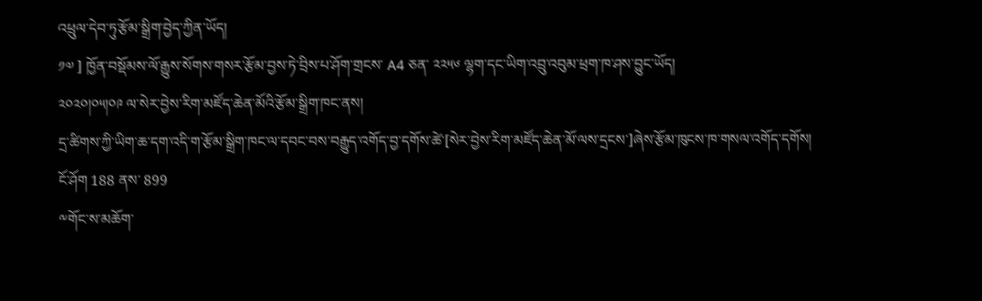འཕྲུལ་དེབ་ཏུ་རྩོམ་སྒྲིག་བྱེད་ཀྱིན་ཡོད།
༡༧ ] ཁྱོན་བསྡོམས་ལོ་རྒྱུས་སོགས་གསར་རྩོམ་བྱས་ཏེ་བྲིས་པ་ཤོག་གྲངས་ A4 ཅན་ ༢༢༥༦ ལྷག་དང་ཡིག་འབྲུ་འབུམ་ཕྲག་ཁ་ཤས་བྱུང་ཡོད།
༢༠༢༠།༠༥།༠༩ ལ་སེར་བྱེས་རིག་མཛོད་ཆེན་མོའི་རྩོམ་སྒྲིག་ཁང་ནས།
དྲ་ཚིགས་ཀྱི་ཡིག་ཆ་དག་འདི་ག་རྩོམ་སྒྲིག་ཁང་ལ་དབང་བས་བརྒྱུད་འགོད་བྱ་དགོས་ཚེ་[སེར་བྱེས་རིག་མཛོད་ཆེན་མོ་ལས་དྲངས་]ཞེས་རྩོམ་ཁུངས་ཁ་གསལ་འགོད་དགོས།
ངོ་ཤོག 188 ནས་ 899
༸གོང་ས་མཆོག་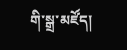གི་སྒྲ་མཛོད།